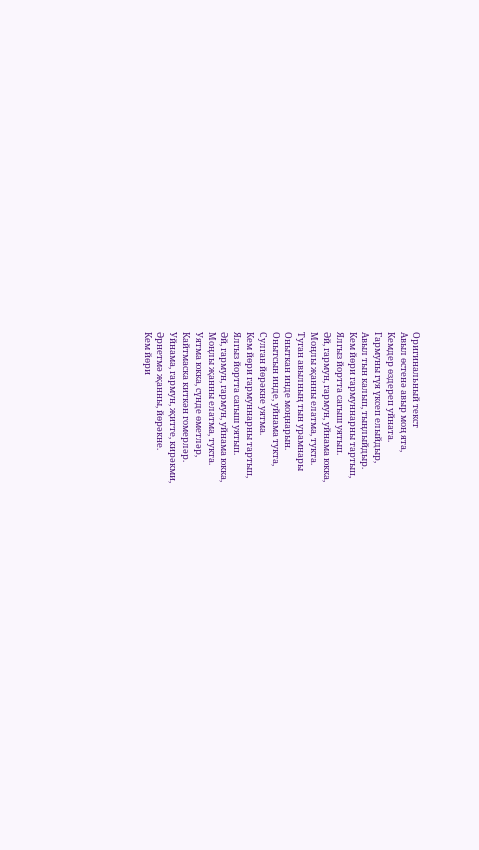Оригинальный текст
Авыл өстенә авыр моң ята,
Кемдер өздереп уйната.
Гармуны гүя үксеп елыйдыр,
Авыл тын калып, тыңлыйдыр.
Кем йөри гармуннарны тартып,
Ялгыз йортта сагыш уятып.
Әй, гармун, гармун, уйнама юкка,
Моңлы җанны елатма, тукта.
Туган авылның тын урамнары
Оныткан инде моңнарын.
Онытсын инде, уйнама тукта,
Сулган йөрәкне уятма.
Кем йөри гармуннарны тартып,
Ялгыз йортта сагыш уятып.
Әй, гармун, гармун, уйнама юкка,
Моңлы җанны елатма, тукта.
Уятма юкка, сүнде өметләр,
Кайтмаска киткән гомерләр.
Уйнама, гармун, җитте, кирәкми,
Әрнетмә җанны, йөрәкне.
Кем йөри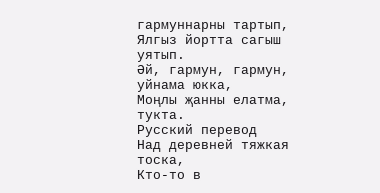гармуннарны тартып,
Ялгыз йортта сагыш уятып.
Әй, гармун, гармун, уйнама юкка,
Моңлы җанны елатма, тукта.
Русский перевод
Над деревней тяжкая тоска,
Кто-то в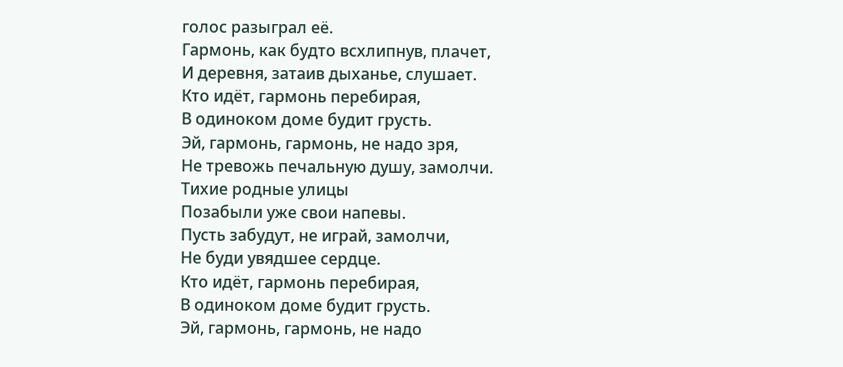голос разыграл её.
Гармонь, как будто всхлипнув, плачет,
И деревня, затаив дыханье, слушает.
Кто идёт, гармонь перебирая,
В одиноком доме будит грусть.
Эй, гармонь, гармонь, не надо зря,
Не тревожь печальную душу, замолчи.
Тихие родные улицы
Позабыли уже свои напевы.
Пусть забудут, не играй, замолчи,
Не буди увядшее сердце.
Кто идёт, гармонь перебирая,
В одиноком доме будит грусть.
Эй, гармонь, гармонь, не надо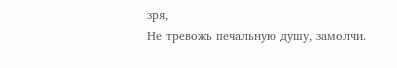зря,
Не тревожь печальную душу, замолчи.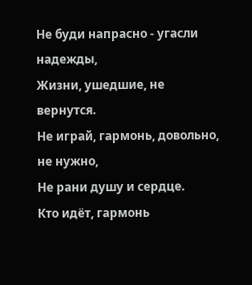Не буди напрасно - угасли надежды,
Жизни, ушедшие, не вернутся.
Не играй, гармонь, довольно, не нужно,
Не рани душу и сердце.
Кто идёт, гармонь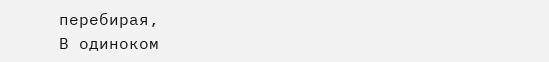перебирая,
В одиноком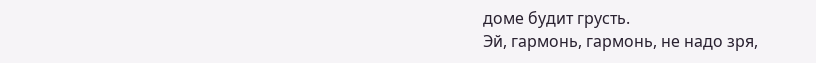доме будит грусть.
Эй, гармонь, гармонь, не надо зря,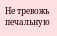Не тревожь печальную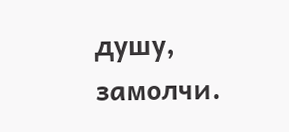душу, замолчи.